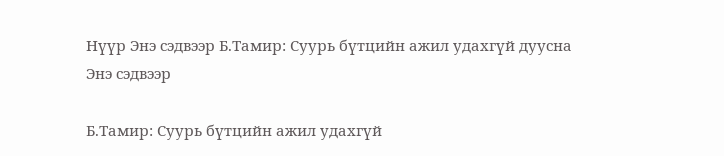Нүүр Энэ сэдвээр Б.Тамир: Суурь бүтцийн ажил удахгүй дуусна
Энэ сэдвээр

Б.Тамир: Суурь бүтцийн ажил удахгүй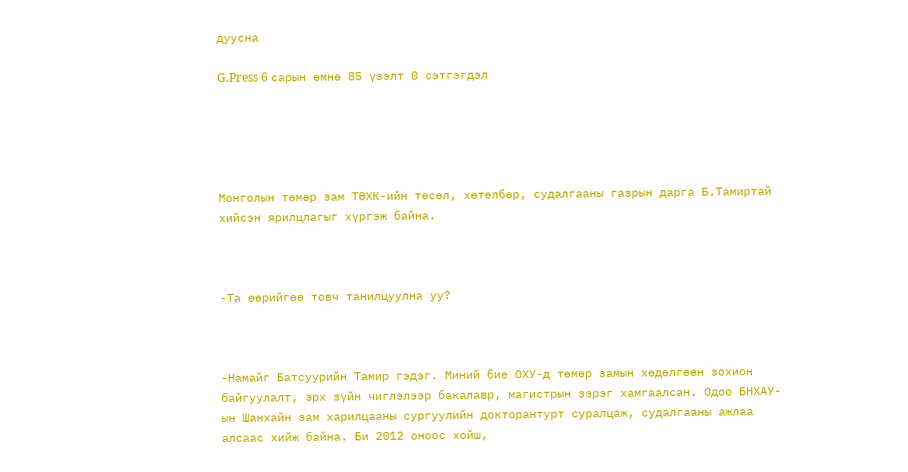дуусна

G.Press 6 сарын өмнө 85 үзэлт 0 сэтгэгдэл





Монголын төмөр зам ТӨХК-ийн төсөл, хөтөлбөр, судалгааны газрын дарга Б.Тамиртай хийсэн ярилцлагыг хүргэж байна.



-Та өөрийгөө товч танилцуулна уу?



-Намайг Батсуурийн Тамир гэдэг. Миний бие ОХУ-д төмөр замын хөдөлгөөн зохион байгуулалт, эрх зүйн чиглэлээр бакалавр, магистрын зэрэг хамгаалсан. Одоо БНХАУ-ын Шанхайн зам харилцааны сургуулийн докторантурт суралцаж, судалгааны ажлаа алсаас хийж байна. Би 2012 оноос хойш,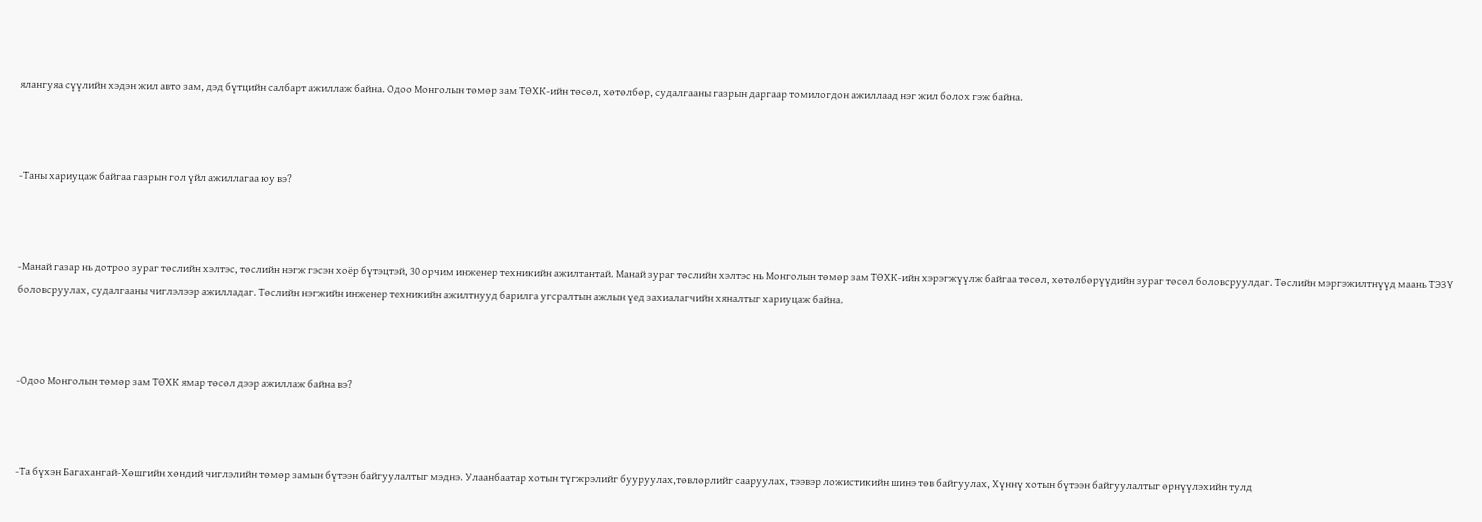ялангуяа сүүлийн хэдэн жил авто зам, дэд бүтцийн салбарт ажиллаж байна. Одоо Монголын төмөр зам ТӨХК-ийн төсөл, хөтөлбөр, судалгааны газрын даргаар томилогдон ажиллаад нэг жил болох гэж байна.



-Таны хариуцаж байгаа газрын гол үйл ажиллагаа юу вэ?



-Манай газар нь дотроо зураг төслийн хэлтэс, төслийн нэгж гэсэн хоёр бүтэцтэй, 30 орчим инженер техникийн ажилтантай. Манай зураг төслийн хэлтэс нь Монголын төмөр зам ТӨХК-ийн хэрэгжүүлж байгаа төсөл, хөтөлбөрүүдийн зураг төсөл боловсруулдаг. Төслийн мэргэжилтнүүд маань ТЭЗҮ боловсруулах, судалгааны чиглэлээр ажилладаг. Төслийн нэгжийн инженер техникийн ажилтнууд барилга угсралтын ажлын үед захиалагчийн хяналтыг хариуцаж байна.



-Одоо Монголын төмөр зам ТӨХК ямар төсөл дээр ажиллаж байна вэ?



-Та бүхэн Багахангай-Хөшгийн хөндий чиглэлийн төмөр замын бүтээн байгуулалтыг мэднэ. Улаанбаатар хотын түгжрэлийг бууруулах,төвлөрлийг сааруулах, тээвэр ложистикийн шинэ төв байгуулах, Хүннү хотын бүтээн байгуулалтыг өрнүүлэхийн тулд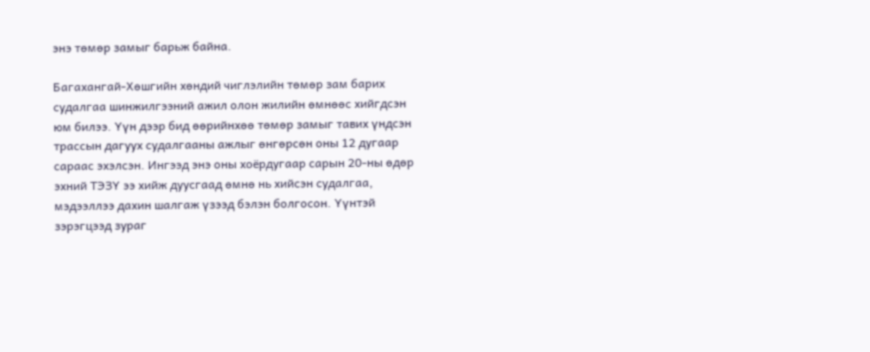энэ төмөр замыг барьж байна.

Багахангай-Хөшгийн хөндий чиглэлийн төмөр зам барих судалгаа шинжилгээний ажил олон жилийн өмнөөс хийгдсэн юм билээ. Үүн дээр бид өөрийнхөө төмөр замыг тавих үндсэн трассын дагуух судалгааны ажлыг өнгөрсөн оны 12 дугаар сараас эхэлсэн. Ингээд энэ оны хоёрдугаар сарын 20-ны өдөр эхний ТЭЗҮ ээ хийж дуусгаад өмнө нь хийсэн судалгаа, мэдээллээ дахин шалгаж үзээд бэлэн болгосон. Үүнтэй зэрэгцээд зураг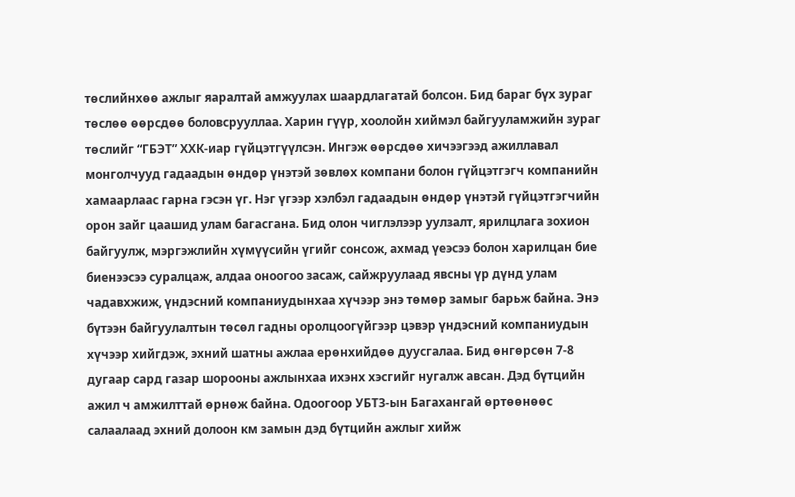төслийнхөө ажлыг яаралтай амжуулах шаардлагатай болсон. Бид бараг бүх зураг төслөө өөрсдөө боловсрууллаа. Харин гүүр, хоолойн хиймэл байгууламжийн зураг төслийг “ГБЭТ” ХХК-иар гүйцэтгүүлсэн. Ингэж өөрсдөө хичээгээд ажиллавал монголчууд гадаадын өндөр үнэтэй зөвлөх компани болон гүйцэтгэгч компанийн хамаарлаас гарна гэсэн үг. Нэг үгээр хэлбэл гадаадын өндөр үнэтэй гүйцэтгэгчийн орон зайг цаашид улам багасгана. Бид олон чиглэлээр уулзалт, ярилцлага зохион байгуулж, мэргэжлийн хүмүүсийн үгийг сонсож, ахмад үеэсээ болон харилцан бие биенээсээ суралцаж, алдаа оноогоо засаж, сайжруулаад явсны үр дүнд улам чадавхжиж, үндэсний компаниудынхаа хүчээр энэ төмөр замыг барьж байна. Энэ бүтээн байгуулалтын төсөл гадны оролцоогүйгээр цэвэр үндэсний компаниудын хүчээр хийгдэж, эхний шатны ажлаа ерөнхийдөө дуусгалаа. Бид өнгөрсөн 7-8 дугаар сард газар шорооны ажлынхаа ихэнх хэсгийг нугалж авсан. Дэд бүтцийн ажил ч амжилттай өрнөж байна. Одоогоор УБТЗ-ын Багахангай өртөөнөөс салаалаад эхний долоон км замын дэд бүтцийн ажлыг хийж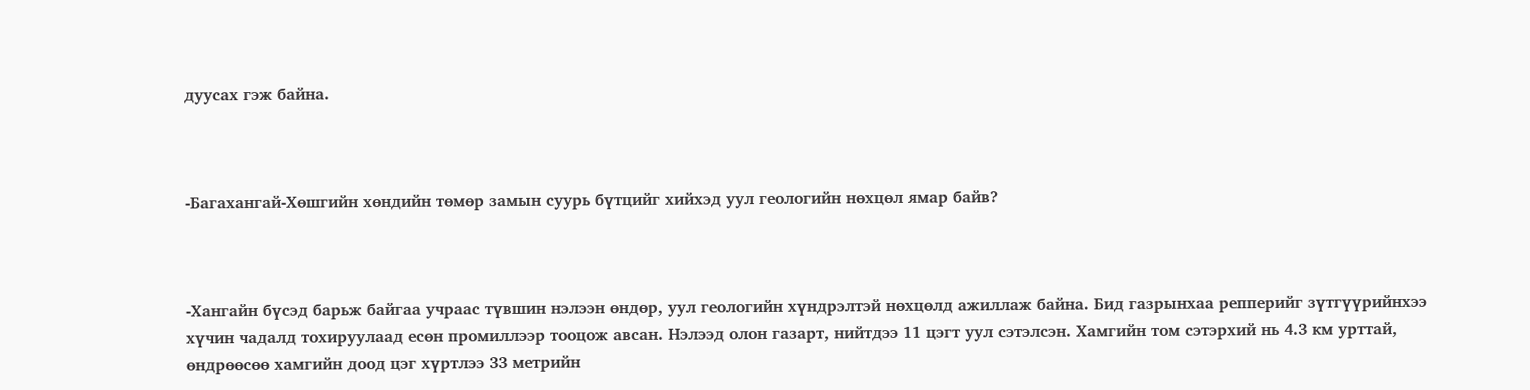дуусах гэж байна.



-Багахангай-Хөшгийн хөндийн төмөр замын суурь бүтцийг хийхэд уул геологийн нөхцөл ямар байв?



-Хангайн бүсэд барьж байгаа учраас түвшин нэлээн өндөр, уул геологийн хүндрэлтэй нөхцөлд ажиллаж байна. Бид газрынхаа репперийг зүтгүүрийнхээ хүчин чадалд тохируулаад есөн промиллээр тооцож авсан. Нэлээд олон газарт, нийтдээ 11 цэгт уул сэтэлсэн. Хамгийн том сэтэрхий нь 4.3 км урттай, өндрөөсөө хамгийн доод цэг хүртлээ 33 метрийн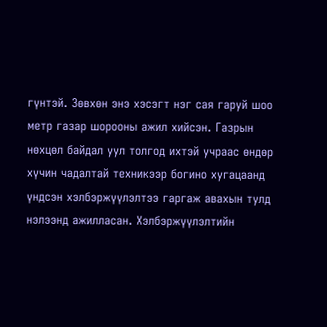гүнтэй. Зөвхөн энэ хэсэгт нэг сая гаруй шоо метр газар шорооны ажил хийсэн. Газрын нөхцөл байдал уул толгод ихтэй учраас өндөр хүчин чадалтай техникээр богино хугацаанд үндсэн хэлбэржүүлэлтээ гаргаж авахын тулд нэлээнд ажилласан. Хэлбэржүүлэлтийн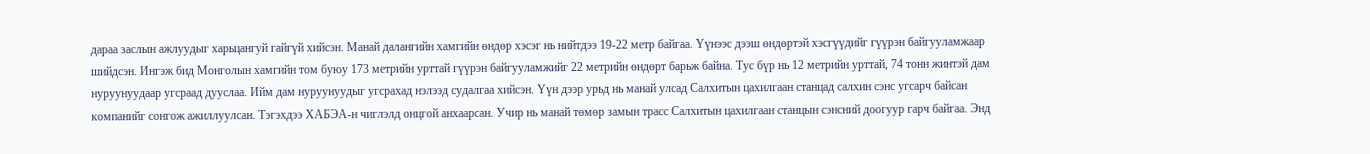дараа заслын ажлуудыг харьцангуй гайгүй хийсэн. Манай далангийн хамгийн өндөр хэсэг нь нийтдээ 19-22 метр байгаа. Үүнээс дээш өндөртэй хэсгүүдийг гүүрэн байгууламжаар шийдсэн. Ингэж бид Монголын хамгийн том буюу 173 метрийн урттай гүүрэн байгууламжийг 22 метрийн өндөрт барьж байна. Тус бүр нь 12 метрийн урттай, 74 тонн жинтэй дам нуруунуудаар угсраад дууслаа. Ийм дам нуруунуудыг угсрахад нэлээд судалгаа хийсэн. Үүн дээр урьд нь манай улсад Салхитын цахилгаан станцад салхин сэнс угсарч байсан компанийг сонгож ажиллуулсан. Тэгэхдээ ХАБЭА-н чиглэлд онцгой анхаарсан. Учир нь манай төмөр замын трасс Салхитын цахилгаан станцын сэнсний доогуур гарч байгаа. Энд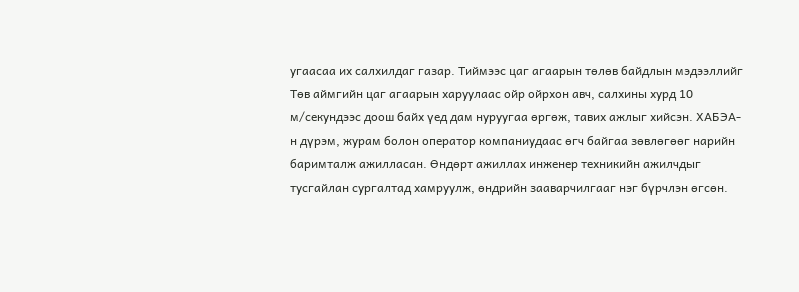угаасаа их салхилдаг газар. Тиймээс цаг агаарын төлөв байдлын мэдээллийг Төв аймгийн цаг агаарын харуулаас ойр ойрхон авч, салхины хурд 10 м/секундээс доош байх үед дам нуруугаа өргөж, тавих ажлыг хийсэн. ХАБЭА-н дүрэм, журам болон оператор компаниудаас өгч байгаа зөвлөгөөг нарийн баримталж ажилласан. Өндөрт ажиллах инженер техникийн ажилчдыг тусгайлан сургалтад хамруулж, өндрийн зааварчилгааг нэг бүрчлэн өгсөн.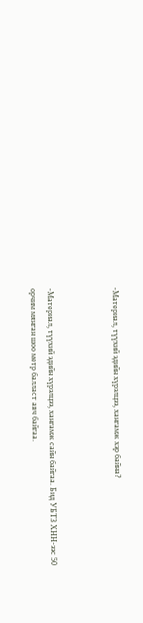-Материал, түүхий эдийн хүрэлцээ, хангамж хэр байна?



-Материал, түүхий эдийн хүрэлцээ, хангамж сайн байгаа. Бид УБТЗ ХНН-ээс 50 орчим мянган шоо метр балласт авч байгаа.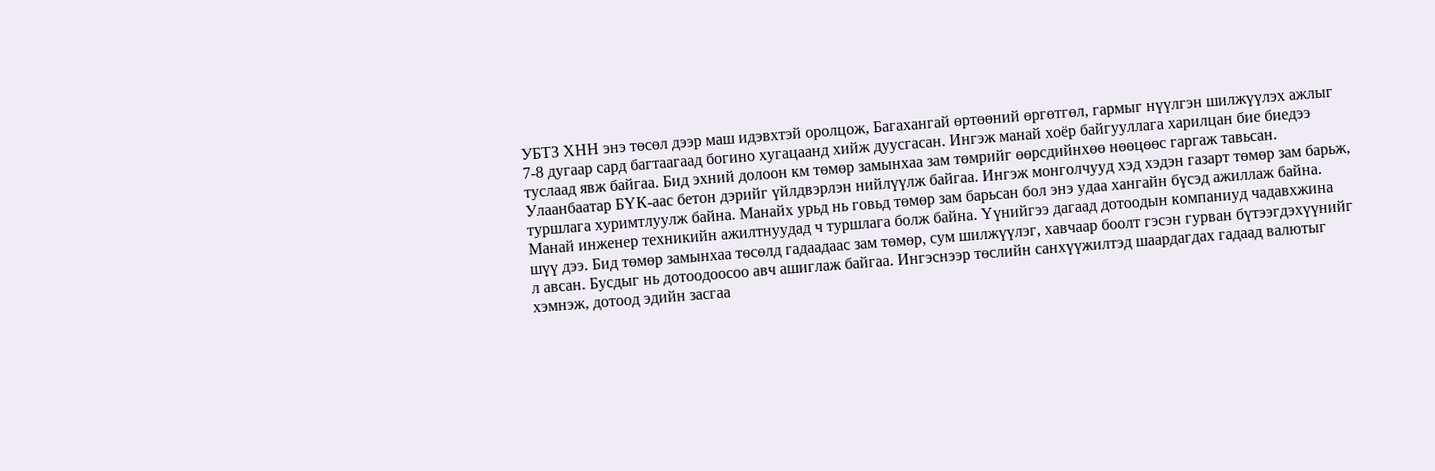УБТЗ ХНН энэ төсөл дээр маш идэвхтэй оролцож, Багахангай өртөөний өргөтгөл, гармыг нүүлгэн шилжүүлэх ажлыг 7-8 дугаар сард багтаагаад богино хугацаанд хийж дуусгасан. Ингэж манай хоёр байгууллага харилцан бие биедээ туслаад явж байгаа. Бид эхний долоон км төмөр замынхаа зам төмрийг өөрсдийнхөө нөөцөөс гаргаж тавьсан. Улаанбаатар БҮК-аас бетон дэрийг үйлдвэрлэн нийлүүлж байгаа. Ингэж монголчууд хэд хэдэн газарт төмөр зам барьж, туршлага хуримтлуулж байна. Манайх урьд нь говьд төмөр зам барьсан бол энэ удаа хангайн бүсэд ажиллаж байна. Манай инженер техникийн ажилтнуудад ч туршлага болж байна. Үүнийгээ дагаад дотоодын компаниуд чадавхжина шүү дээ. Бид төмөр замынхаа төсөлд гадаадаас зам төмөр, сум шилжүүлэг, хавчаар боолт гэсэн гурван бүтээгдэхүүнийг л авсан. Бусдыг нь дотоодоосоо авч ашиглаж байгаа. Ингэснээр төслийн санхүүжилтэд шаардагдах гадаад валютыг хэмнэж, дотоод эдийн засгаа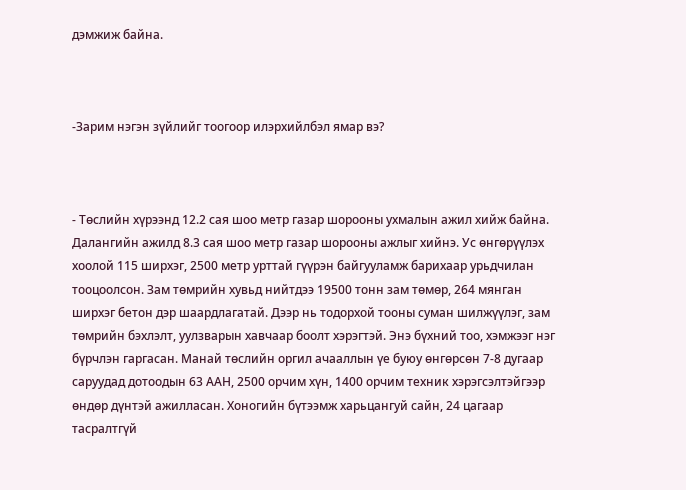дэмжиж байна.



-Зарим нэгэн зүйлийг тоогоор илэрхийлбэл ямар вэ?



- Төслийн хүрээнд 12.2 сая шоо метр газар шорооны ухмалын ажил хийж байна. Далангийн ажилд 8.3 сая шоо метр газар шорооны ажлыг хийнэ. Ус өнгөрүүлэх хоолой 115 ширхэг, 2500 метр урттай гүүрэн байгууламж барихаар урьдчилан тооцоолсон. Зам төмрийн хувьд нийтдээ 19500 тонн зам төмөр, 264 мянган ширхэг бетон дэр шаардлагатай. Дээр нь тодорхой тооны суман шилжүүлэг, зам төмрийн бэхлэлт, уулзварын хавчаар боолт хэрэгтэй. Энэ бүхний тоо, хэмжээг нэг бүрчлэн гаргасан. Манай төслийн оргил ачааллын үе буюу өнгөрсөн 7-8 дугаар саруудад дотоодын 63 ААН, 2500 орчим хүн, 1400 орчим техник хэрэгсэлтэйгээр өндөр дүнтэй ажилласан. Хоногийн бүтээмж харьцангуй сайн, 24 цагаар тасралтгүй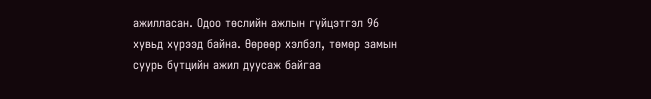ажилласан. Одоо төслийн ажлын гүйцэтгэл 96 хувьд хүрээд байна. Өөрөөр хэлбэл, төмөр замын суурь бүтцийн ажил дуусаж байгаа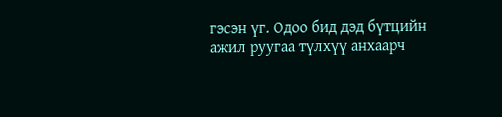гэсэн үг. Одоо бид дэд бүтцийн ажил руугаа түлхүү анхаарч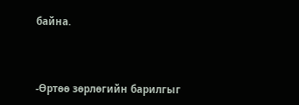байна.



-Өртөө зөрлөгийн барилгыг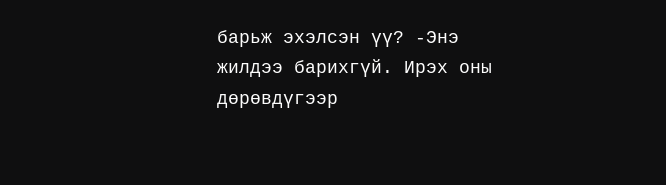барьж эхэлсэн үү? -Энэ жилдээ барихгүй. Ирэх оны дөрөвдүгээр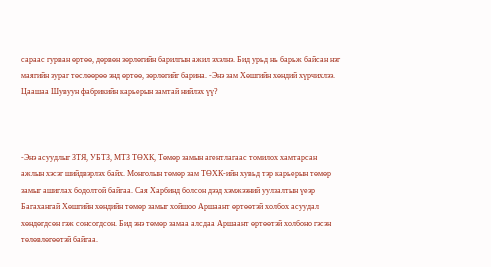сараас гурван өртөө, дөрвөн зөрлөгийн барилгын ажил эхэлнэ. Бид урьд нь барьж байсан нэг маягийн зураг төслөөрөө энд өртөө, зөрлөгийг барина. -Энэ зам Хөшгийн хөндий хүрчихлээ. Цаашаа Шувуун фабрикийн карьерын замтай нийлэх үү?



-Энэ асуудлыг ЗТЯ, УБТЗ, МТЗ ТӨХК, Төмөр замын агентлагаас томилох хамтарсан ажлын хэсэг шийдвэрлэх байх. Монголын төмөр зам ТӨХК-ийн хувьд тэр карьерын төмөр замыг ашиглах бодолтой байгаа. Сая Харбинд болсон дээд хэмжээний уулзалтын үеэр Багахангай Хөшгийн хөндийн төмөр замыг хойшоо Аршаант өртөөтэй холбох асуудал хөндөгдсөн гэж сонсогдсон. Бид энэ төмөр замаа алсдаа Аршаант өртөөтэй холбоно гэсэн төлөвлөгөөтэй байгаа.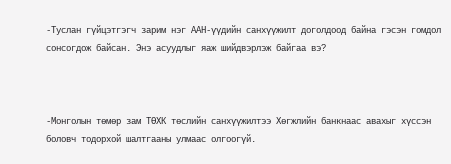-Туслан гүйцэтгэгч зарим нэг ААН-үүдийн санхүүжилт доголдоод байна гэсэн гомдол сонсогдож байсан. Энэ асуудлыг яаж шийдвэрлэж байгаа вэ?



-Монголын төмөр зам ТӨХК төслийн санхүүжилтээ Хөгжлийн банкнаас авахыг хүссэн боловч тодорхой шалтгааны улмаас олгоогүй.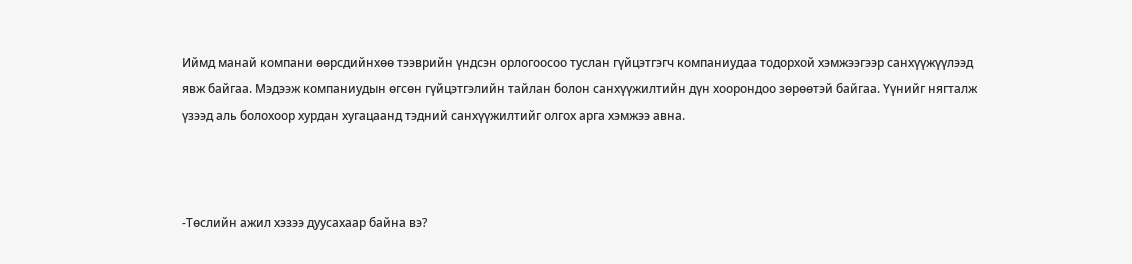Иймд манай компани өөрсдийнхөө тээврийн үндсэн орлогоосоо туслан гүйцэтгэгч компаниудаа тодорхой хэмжээгээр санхүүжүүлээд явж байгаа. Мэдээж компаниудын өгсөн гүйцэтгэлийн тайлан болон санхүүжилтийн дүн хоорондоо зөрөөтэй байгаа. Үүнийг нягталж үзээд аль болохоор хурдан хугацаанд тэдний санхүүжилтийг олгох арга хэмжээ авна.



-Төслийн ажил хэзээ дуусахаар байна вэ?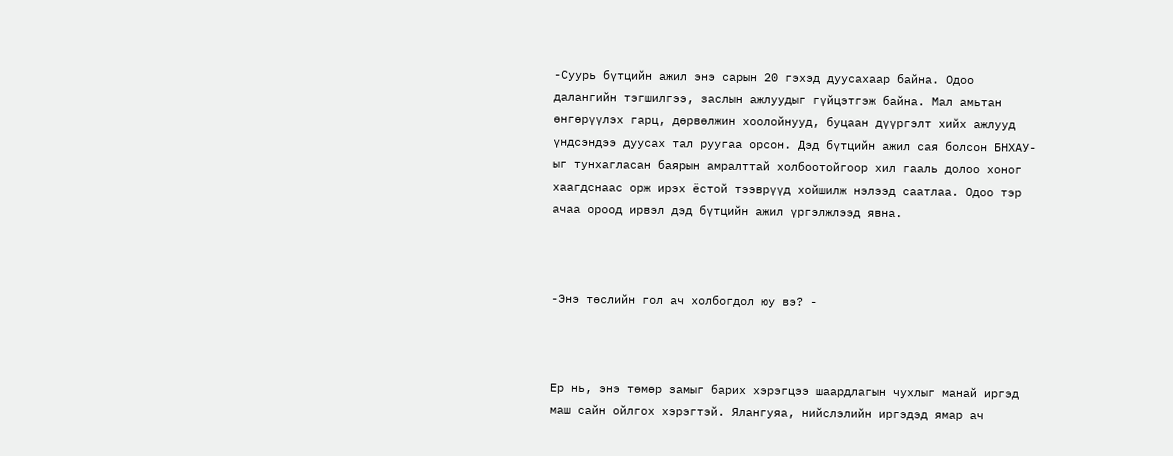-Суурь бүтцийн ажил энэ сарын 20 гэхэд дуусахаар байна. Одоо далангийн тэгшилгээ, заслын ажлуудыг гүйцэтгэж байна. Мал амьтан өнгөрүүлэх гарц, дөрвөлжин хоолойнууд, буцаан дүүргэлт хийх ажлууд үндсэндээ дуусах тал руугаа орсон. Дэд бүтцийн ажил сая болсон БНХАУ-ыг тунхагласан баярын амралттай холбоотойгоор хил гааль долоо хоног хаагдснаас орж ирэх ёстой тээврүүд хойшилж нэлээд саатлаа. Одоо тэр ачаа ороод ирвэл дэд бүтцийн ажил үргэлжлээд явна.



-Энэ төслийн гол ач холбогдол юу вэ? -



Ер нь, энэ төмөр замыг барих хэрэгцээ шаардлагын чухлыг манай иргэд маш сайн ойлгох хэрэгтэй. Ялангуяа, нийслэлийн иргэдэд ямар ач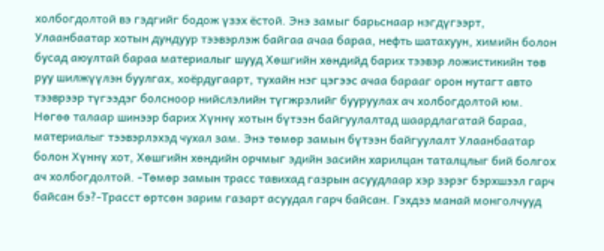холбогдолтой вэ гэдгийг бодож үзэх ёстой. Энэ замыг барьснаар нэгдүгээрт, Улаанбаатар хотын дундуур тээвэрлэж байгаа ачаа бараа, нефть шатахуун, химийн болон бусад аюултай бараа материалыг шууд Хөшгийн хөндийд барих тээвэр ложистикийн төв руу шилжүүлэн буулгах, хоёрдугаарт, тухайн нэг цэгээс ачаа барааг орон нутагт авто тээврээр түгээдэг болсноор нийслэлийн түгжрэлийг бууруулах ач холбогдолтой юм. Нөгөө талаар шинээр барих Хүннү хотын бүтээн байгуулалтад шаардлагатай бараа, материалыг тээвэрлэхэд чухал зам. Энэ төмөр замын бүтээн байгуулалт Улаанбаатар болон Хүннү хот, Хөшгийн хөндийн орчмыг эдийн засийн харилцан таталцлыг бий болгох ач холбогдолтой. -Төмөр замын трасс тавихад газрын асуудлаар хэр зэрэг бэрхшээл гарч байсан бэ?-Трасст өртсөн зарим газарт асуудал гарч байсан. Гэхдээ манай монголчууд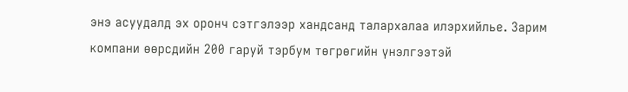энэ асуудалд эх оронч сэтгэлээр хандсанд талархалаа илэрхийлье. Зарим компани өөрсдийн 200 гаруй тэрбум төгрөгийн үнэлгээтэй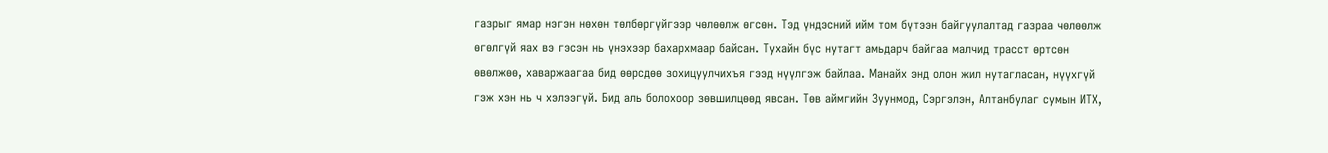газрыг ямар нэгэн нөхөн төлбөргүйгээр чөлөөлж өгсөн. Тэд үндэсний ийм том бүтээн байгуулалтад газраа чөлөөлж өгөлгүй яах вэ гэсэн нь үнэхээр бахархмаар байсан. Тухайн бүс нутагт амьдарч байгаа малчид трасст өртсөн өвөлжөө, хаваржаагаа бид өөрсдөө зохицуулчихъя гээд нүүлгэж байлаа. Манайх энд олон жил нутагласан, нүүхгүй гэж хэн нь ч хэлээгүй. Бид аль болохоор зөвшилцөөд явсан. Төв аймгийн Зуунмод, Сэргэлэн, Алтанбулаг сумын ИТХ,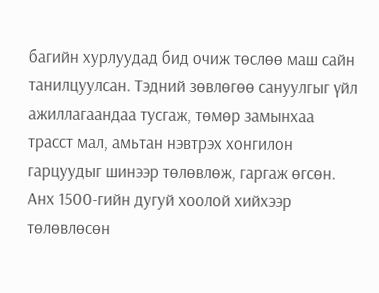багийн хурлуудад бид очиж төслөө маш сайн танилцуулсан. Тэдний зөвлөгөө сануулгыг үйл ажиллагаандаа тусгаж, төмөр замынхаа трасст мал, амьтан нэвтрэх хонгилон гарцуудыг шинээр төлөвлөж, гаргаж өгсөн. Анх 1500-гийн дугуй хоолой хийхээр төлөвлөсөн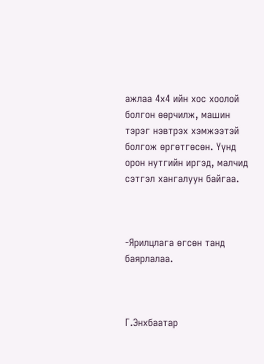ажлаа 4х4 ийн хос хоолой болгон өөрчилж, машин тэрэг нэвтрэх хэмжээтэй болгож өргөтгөсөн. Үүнд орон нутгийн иргэд, малчид сэтгэл хангалуун байгаа.



-Ярилцлага өгсөн танд баярлалаа.



Г.Энхбаатар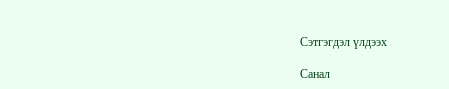Сэтгэгдэл үлдээх

Санал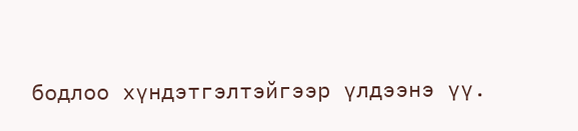бодлоо хүндэтгэлтэйгээр үлдээнэ үү.